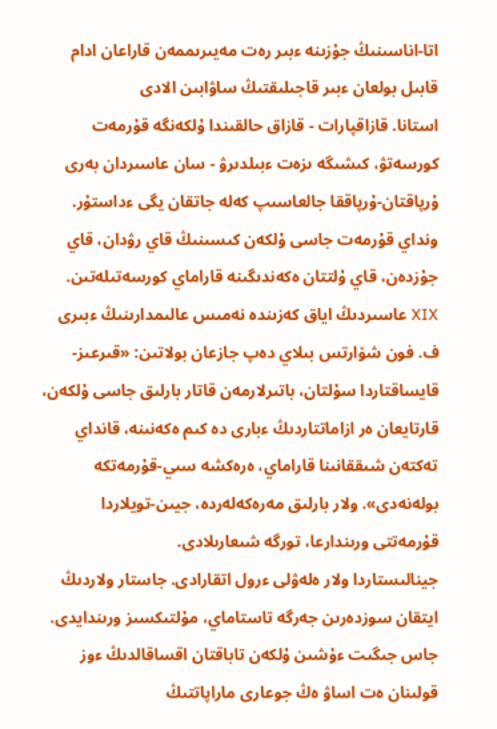اتا-اناسىنىڭ جۇزىنە ءبىر رەت مەيىرىممەن قاراعان ادام قابىل بولعان ءبىر قاجىلىقتىڭ ساۋابىن الادى
استانا. قازاقپارات - قازاق حالقىندا ۇلكەنگە قۇرمەت كورسەتۋ، كىشىگە ىزەت ءبىلدىرۋ - سان عاسىردان بەرى ۇرپاقتان-ۇرپاققا جالعاسىپ كەلە جاتقان يگى ءداستۇر. ونداي قۇرمەت جاسى ۇلكەن كىسىنىڭ قاي رۋدان، قاي جۇزدەن، قاي ۇلتتان ەكەندىگىنە قاراماي كورسەتىلەتىن.
XIX عاسىردىڭ اياق كەزىندە نەمىس عالىمدارىنىڭ ءبىرى ف. فون شۆارتس بىلاي دەپ جازعان بولاتىن: «قىرعىز-قايساقتاردا سۇلتان، باتىرلارمەن قاتار بارلىق جاسى ۇلكەن، قارتايعان ەر ازاماتتاردىڭ ءبارى دە كىم ەكەنىنە، قانداي تەكتەن شىققانىنا قاراماي، ەرەكشە سىي-قۇرمەتكە بولەنەدى». ولار بارلىق مەرەكەلەردە، جيىن-تويلاردا قۇرمەتتى ورىندارعا، تورگە شىعارىلادى.
جينالىستاردا ولار ەلەۋلى ءرول اتقارادى. جاستار ولاردىڭ ايتقان سوزدەرىن جەرگە تاستاماي، مۇلتىكسىز ورىندايدى. جاس جىگىت ءۇشىن ۇلكەن تاباقتان اقساقالدىڭ ءوز قولىنان ەت اساۋ ەڭ جوعارى ماراپاتتىڭ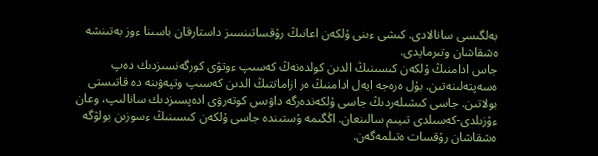بەلگىسى سانالادى. كىشى ءىنى ۇلكەن اعانىڭ رۇقساتىنسىز داستارقان باسىنا ءوز بەتىنشە ەشقاشان وتىرمايدى.
جاس ادامنىڭ ۇلكەن كىسىنىڭ الدىن كولدەنەڭ كەسىپ ءوتۋى كورگەنسىزدىك دەپ ەسەپتەلىنەتىن. بۇل ەرەجە ايەل ادامنىڭ ەر ازاماتتىڭ الدىن كەسىپ وتپەۋىنە دە قاتىستى بولاتىن. جاسى كىشىلەردىڭ جاسى ۇلكەندەرگە داۋىس كوتەرۋى ادەپسىزدىك سانالىپ، وعان ءۇزىلدى-كەسىلدى تىيىم سالىنعان. اڭگىمە ۇستىندە جاسى ۇلكەن كىسىنىڭ ءسوزىن بولۋگە ەشقاشان رۇقسات ەتىلمەگەن.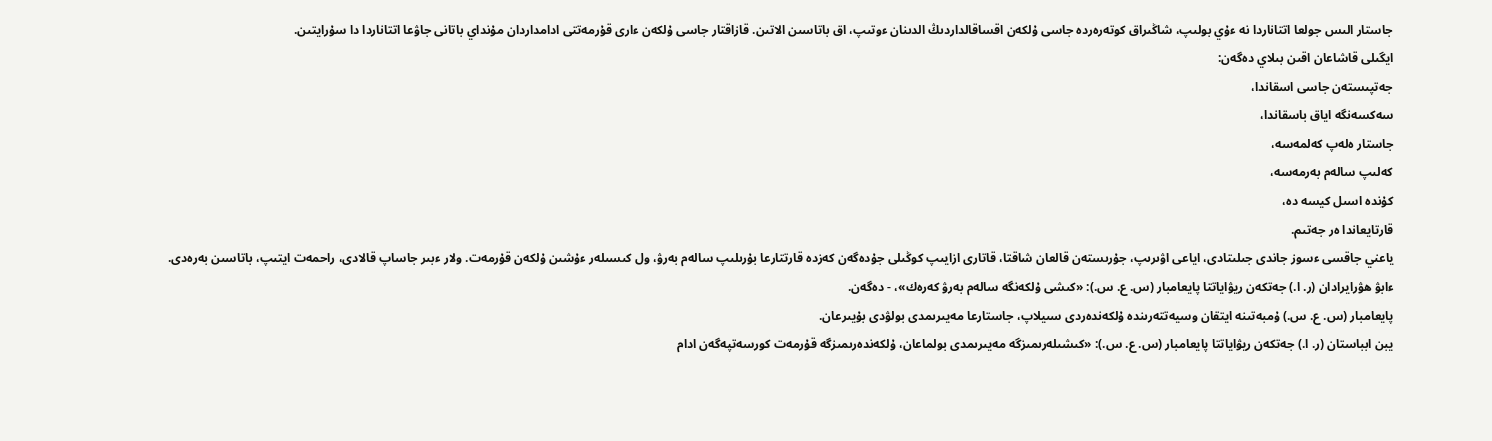جاستار الىس جولعا اتتاناردا نە ءۇي بولىپ، شاڭىراق كوتەرەردە جاسى ۇلكەن اقساقالداردىڭ الدىنان ءوتىپ، اق باتاسىن الاتىن. قازاقتار جاسى ۇلكەن ءارى قۇرمەتتى ادامداردان مۇنداي باتانى جاۋعا اتتاناردا دا سۇرايتىن.
ايگىلى قاشاعان اقىن بىلاي دەگەن:
جەتپىستەن جاسى اسقاندا،
سەكسەنگە اياق باسقاندا،
جاستار ەلەپ كەلمەسە،
كەلىپ سالەم بەرمەسە،
كۇندە اسىل كيسە دە،
قارتايعاندا ەر جەتىم.
ياعني جاقسى ءسوز جاندى جىلىتادى، اياعى اۋىرىپ، جۇرىستەن قالعان شاقتا، قاتارى ازايىپ كوڭىلى جۇدەگەن كەزدە قارتتارعا بۇرىلىپ سالەم بەرۋ، ول كىسىلەر ءۇشىن ۇلكەن قۇرمەت. ولار ءبىر جاساپ قالادى، راحمەت ايتىپ، باتاسىن بەرەدى.
ءابۋ ھۋرايرادان (ر. ا.) جەتكەن ريۋاياتتا پايعامبار (س. ع. س.): «كىشى ۇلكەنگە سالەم بەرۋ كەرەك»، - دەگەن.
پايعامبار (س. ع. س.) ۇمبەتىنە ايتقان وسيەتتەرىندە ۇلكەندەردى سىيلاپ، جاستارعا مەيىرىمدى بولۋدى بۇيىرعان.
يبن ابباستان (ر. ا.) جەتكەن ريۋاياتتا پايعامبار (س. ع. س.): «كىشىلەرىمىزگە مەيىرىمدى بولماعان، ۇلكەندەرىمىزگە قۇرمەت كورسەتپەگەن ادام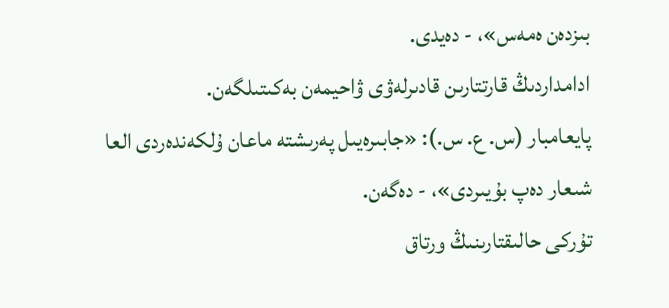بىزدەن ەمەس»، - دەيدى.
ادامداردىڭ قارتتارىن قادىرلەۋى ۋاحيمەن بەكىتىلگەن.
پايعامبار (س. ع. س.): «جابىرەيىل پەرىشتە ماعان ۇلكەندەردى العا شىعار دەپ بۇيىردى»، - دەگەن.
تۇركى حالىقتارىنىڭ ورتاق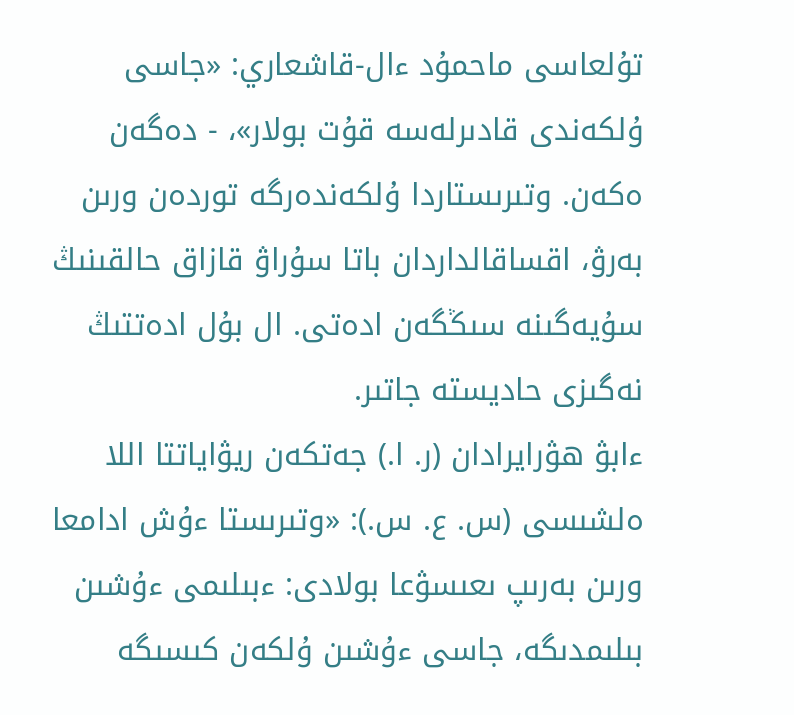تۇلعاسى ماحمۇد ءال-قاشعاري: «جاسى ۇلكەندى قادىرلەسە قۇت بولار»، - دەگەن ەكەن. وتىرىستاردا ۇلكەندەرگە توردەن ورىن بەرۋ، اقساقالداردان باتا سۇراۋ قازاق حالقىنىڭ سۇيەگىنە سىڭگەن ادەتى. ال بۇل ادەتتىڭ نەگىزى حاديستە جاتىر.
ءابۋ ھۋرايرادان (ر. ا.) جەتكەن ريۋاياتتا اللا ەلشىسى (س. ع. س.): «وتىرىستا ءۇش ادامعا ورىن بەرىپ ىعىسۋعا بولادى: ءبىلىمى ءۇشىن بىلىمدىگە، جاسى ءۇشىن ۇلكەن كىسىگە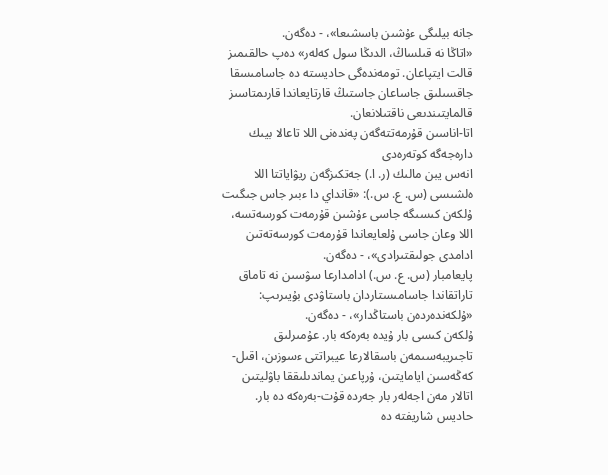جانە بيلىگى ءۇشىن باسشىعا»، - دەگەن.
«اتاڭا نە قىلساڭ، الدىڭا سول كەلەر» دەپ حالقىمىز قالت ايتپاعان. تومەندەگى حاديستە دە جاسامىسقا جاقسىلىق جاساعان جاستىڭ قارتايعاندا قارىمتاسىز قالمايتىندىعى ناقتىلانعان.
اتا-اناسىن قۇرمەتتەگەن پەندەنى اللا تاعالا بيىك دارەجەگە كوتەرەدى
انەس يبن مالىك (ر. ا.) جەتكىزگەن ريۋاياتتا اللا ەلشىسى (س. ع. س.): «قانداي دا ءبىر جاس جىگىت ۇلكەن كىسىگە جاسى ءۇشىن قۇرمەت كورسەتسە، اللا وعان جاسى ۇلعايعاندا قۇرمەت كورسەتەتىن ادامدى جولىقتىرادى»، - دەگەن.
پايعامبار (س. ع. س.) ادامدارعا سۋسىن نە تاماق تاراتقاندا جاسامىستاردان باستاۋدى بۇيىرىپ: «ۇلكەندەردەن باستاڭدار»، - دەگەن.
ۇلكەن كىسى بار ۇيدە بەرەكە بار. عۇمىرلىق تاجىريبەسىمەن باسقالارعا عيبراتتى ءسوزىن، اقىل-كەڭەسىن ايامايتىن، ۇرپاعىن يماندىلىققا باۋليتىن اتالار مەن اجەلەر بار جەردە قۇت-بەرەكە دە بار. حاديس شاريفتە دە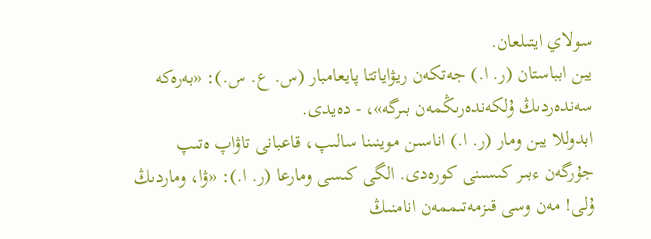سولاي ايتىلعان.
يبن ابباستان (ر. ا.) جەتكەن ريۋاياتتا پايعامبار (س. ع. س.): «بەرەكە سەندەردىڭ ۇلكەندەرىڭمەن بىرگە»، - دەيدى.
ابدوللا يبن ومار (ر. ا.) اناسىن موينىنا سالىپ، قاعبانى تاۋاپ ەتىپ جۇرگەن ءبىر كىسىنى كورەدى. الگى كىسى ومارعا (ر. ا.): «ۋا، وماردىڭ ۇلى! مەن وسى قىزمەتىممەن انامنىڭ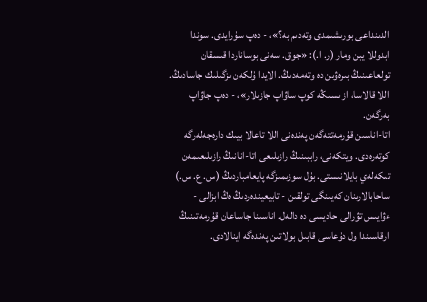الدىنداعى بورىشىمدى وتەدىم بە؟»، - دەپ سۇرايدى. سوندا ابدوللا يبن ومار (ر. ا.): «جوق. سەنى بوساناردا قىسقان تولعاعىنىڭ بىرەۋىن دە وتەمەدىڭ. الايدا ۇلكەن ىزگىلىك جاسادىڭ. اللا قالاسا، از ىسىڭە كوپ ساۋاپ جازىلار»، - دەپ جاۋاپ بەرگەن.
اتا-اناسىن قۇرمەتتەگەن پەندەنى اللا تاعالا بيىك دارەجەلەرگە كوتەرەدى. ويتكەنى، راببىنىڭ رازىلىعى اتا-انانىڭ رازىلىعىمەن تىكەلەي بايلانىستى. بۇل سوزىمىزگە پايعامباردىڭ (س. ع. س.) ساحابالارىنان كەيىنگى تولقىن - تابيعيندەردىڭ ەڭ ابزالى - ءۋايىس تۋرالى حاديسى دە دالەل. اناسىنا جاساعان قۇرمەتىنىڭ ارقاسىندا ول دۇعاسى قابىل بولاتىن پەندەگە اينالادى.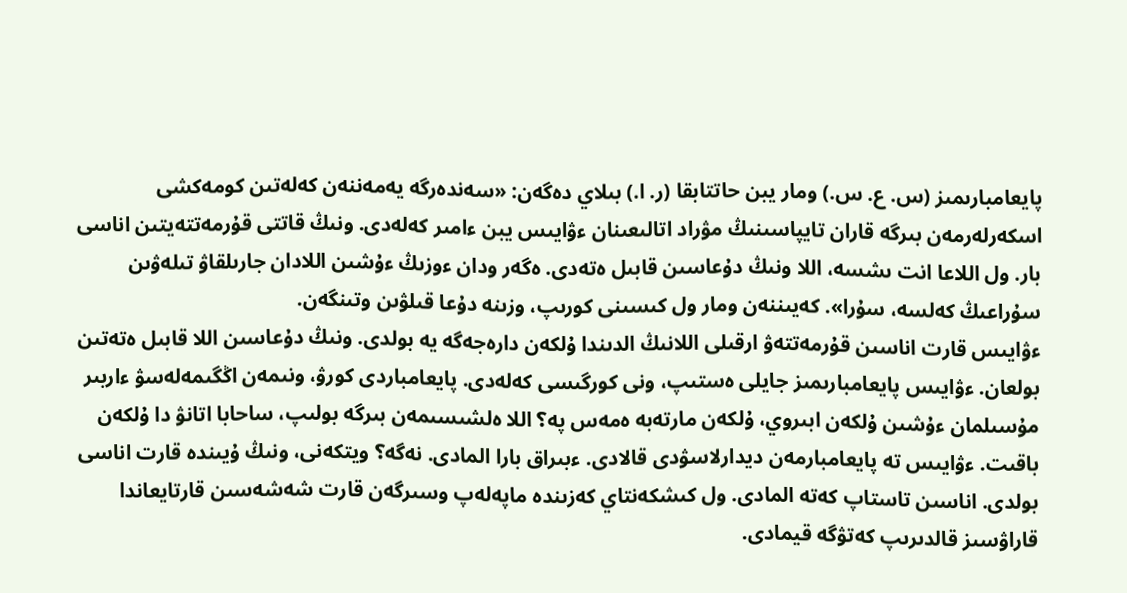پايعامبارىمىز (س. ع. س.) ومار يبن حاتتابقا (ر. ا.) بىلاي دەگەن: «سەندەرگە يەمەننەن كەلەتىن كومەكشى اسكەرلەرمەن بىرگە قاران تايپاسىنىڭ مۋراد اتالىعىنان ءۋايىس يبن ءامىر كەلەدى. ونىڭ قاتتى قۇرمەتتەيتىن اناسى بار. ول اللاعا انت ىشسە، اللا ونىڭ دۇعاسىن قابىل ەتەدى. ەگەر ودان ءوزىڭ ءۇشىن اللادان جارىلقاۋ تىلەۋىن سۇراعىڭ كەلسە، سۇرا». كەيىننەن ومار ول كىسىنى كورىپ، وزىنە دۇعا قىلۋىن وتىنگەن.
ءۋايىس قارت اناسىن قۇرمەتتەۋ ارقىلى اللانىڭ الدىندا ۇلكەن دارەجەگە يە بولدى. ونىڭ دۇعاسىن اللا قابىل ەتەتىن بولعان. ءۋايىس پايعامبارىمىز جايلى ەستىپ، ونى كورگىسى كەلەدى. پايعامباردى كورۋ، ونىمەن اڭگىمەلەسۋ ءاربىر مۇسىلمان ءۇشىن ۇلكەن ابىروي، ۇلكەن مارتەبە ەمەس پە؟ اللا ەلشىسىمەن بىرگە بولىپ، ساحابا اتانۋ دا ۇلكەن باقىت. ءۋايىس تە پايعامبارمەن ديدارلاسۋدى قالادى. ءبىراق بارا المادى. نەگە؟ ويتكەنى، ونىڭ ۇيىندە قارت اناسى بولدى. اناسىن تاستاپ كەتە المادى. ول كىشكەنتاي كەزىندە ماپەلەپ وسىرگەن قارت شەشەسىن قارتايعاندا قاراۋسىز قالدىرىپ كەتۋگە قيمادى.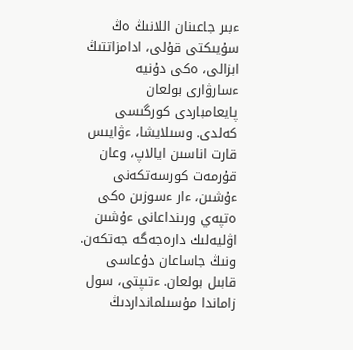ءبىر جاعىنان اللانىڭ ەڭ سۇيىكتى قۇلى، ادامزاتتىڭ ابزالى، ەكى دۇنيە ءسارۋارى بولعان پايعامباردى كورگىسى كەلدى. وسىلايشا، ءۋايىس قارت اناسىن ايالاپ، وعان قۇرمەت كورسەتكەنى ءۇشىن، ءار ءسوزىن ەكى ەتپەي ورىنداعانى ءۇشىن اۋليەلىك دارەجەگە جەتكەن. ونىڭ جاساعان دۇعاسى قابىل بولعان. ءتىپتى، سول زاماندا مۇسىلمانداردىڭ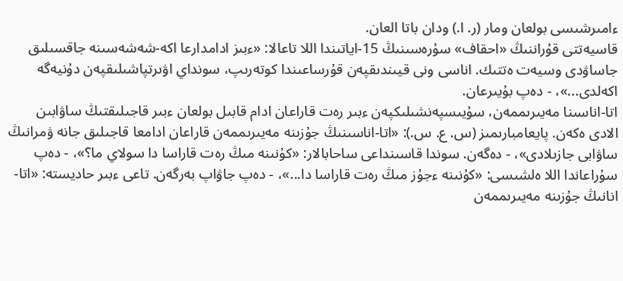ءامىرشىسى بولعان ومار (ر. ا.) ودان باتا العان.
قاسيەتتى قۇراننىڭ «احقاف» سۇرەسىنىڭ 15-اياتىندا اللا تاعالا: «ءبىز ادامدارعا اكە-شەشەسىنە جاقسىلىق جاساۋدى وسيەت ەتتىك. اناسى ونى قيىندىقپەن قۇرساعىندا كوتەرىپ، سونداي اۋىرتپاشىلىقپەن دۇنيەگە اكەلدى...»، - دەپ بۇيىرعان.
اتا-اناسىنا مەيىرىممەن، سۇيىسپەنشىلىكپەن ءبىر رەت قاراعان ادام قابىل بولعان ءبىر قاجىلىقتىڭ ساۋابىن الادى ەكەن. پايعامبارىمىز (س. ع. س.): «اتا-اناسىنىڭ جۇزىنە مەيىرىممەن قاراعان ادامعا قاجىلىق جانە ۋمرانىڭ ساۋابى جازىلادى»، - دەگەن. سوندا قاسىنداعى ساحابالار: «كۇنىنە مىڭ رەت قاراسا دا سولاي ما؟»، - دەپ سۇراعاندا اللا ەلشىسى: «كۇنىنە ءجۇز مىڭ رەت قاراسا دا...»، - دەپ جاۋاپ بەرگەن. تاعى ءبىر حاديستە: «اتا-انانىڭ جۇزىنە مەيىرىممەن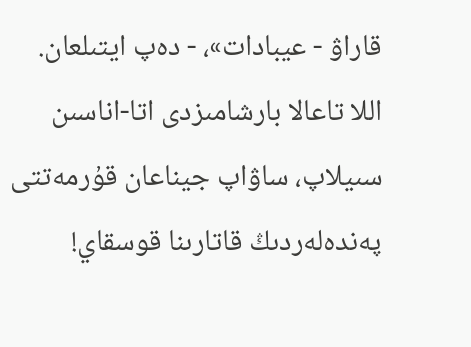قاراۋ - عيبادات»، - دەپ ايتىلعان.
اللا تاعالا بارشامىزدى اتا-اناسىن سىيلاپ، ساۋاپ جيناعان قۇرمەتتى پەندەلەردىڭ قاتارىنا قوسقاي!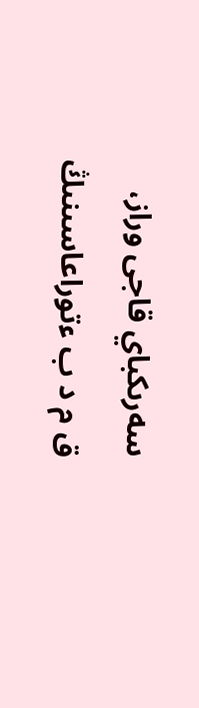سەرىكباي قاجى وراز،
ق م د ب ءتوراعاسىنىڭ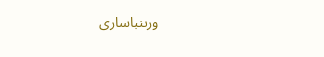ورىنباسارى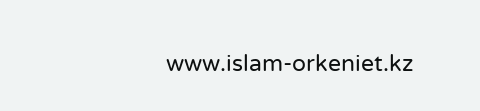www.islam-orkeniet.kz